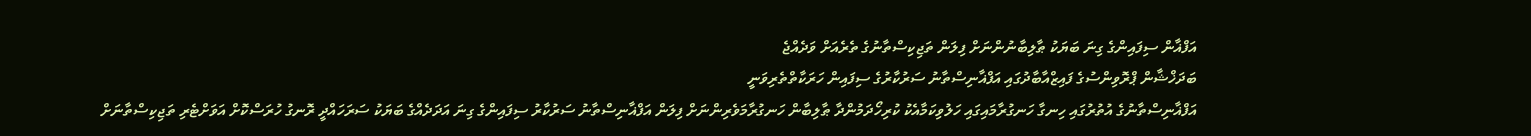އަފްޣާން ސިފައިންގެ ގިނަ ބަޔަކު ޠާލިބާނުންނަށް ފިލަން ތަޖިކިސްތާނުގެ ތެރެއަށް ވަދެއްޖެ
ބަދަޚްޝާން ޕްރޮވިންސުގެ ފައިޒްއާބާދުގައި އަފްޣާނިސްތާނު ސަރުކާރުގެ ސިފައިން ހަރަކާތްތެރިވަނީ
އަފްޣާނިސްތާނުގެ އުތުރުގައި ހިނގާ ހަނގުރާމައިގައި ހަލުވިކަމާއެކު ކުރިހޯދަމުންދާ ޠާލިބާން ހަނގުރާމަވެރިންނަށް ފިލަން އަފްޣާނިސްތާނު ސަރުކާރު ސިފައިންގެ ގިނަ އަދަދެއްގެ ބަޔަކު ސަރަހައްދީ ރޮނގު ހުރަސްކޮށް އަވަށްޓެރި ތަޖިކިސްތާނަށް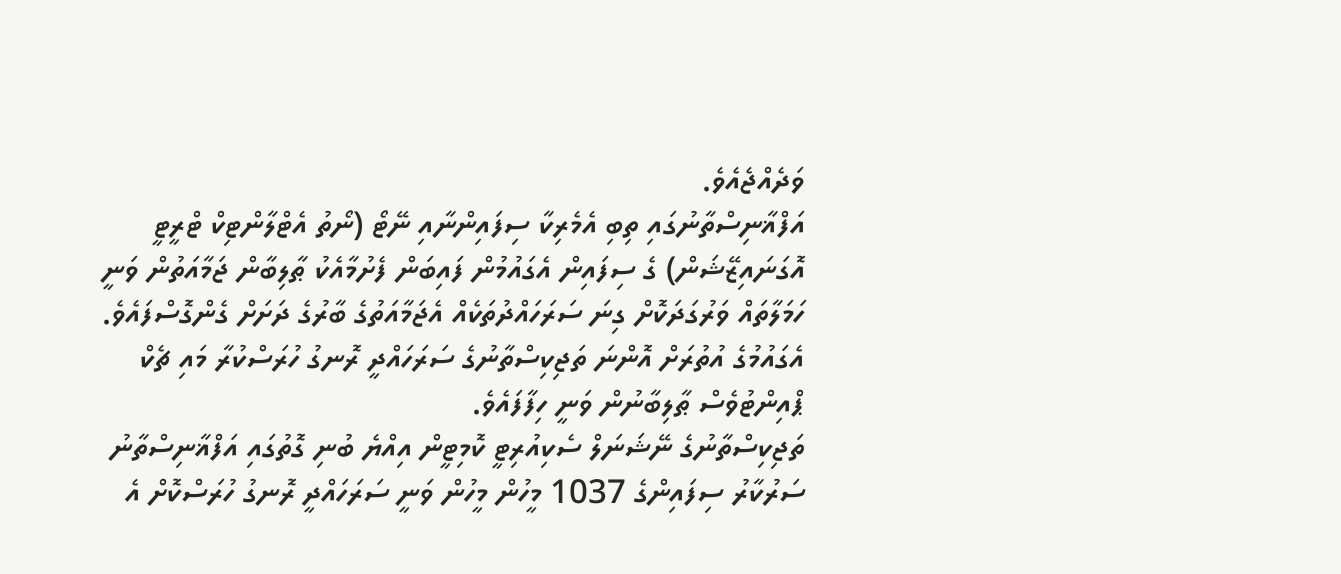ވަދެއްޖެއެވެ.
އަފްޣާނިސްތާނުގައި ތިބި އެމެރިކާ ސިފައިންނާއި ނޭޓޯ (ނޯތު އެޓްލާންޓިކް ޓްރީޓީ އޮގަނައިޒޭޝަން) ގެ ސިފައިން އެގައުމުން ފައިބަން ފެށުމާއެކު ޠާލިބާން ޖަމާއަތުން ވަނީ ހަމަލާތައް ވަރުގަދަކޮށް ގިނަ ސަރަހައްދުތަކެއް އެޖަމާއަތުގެ ބާރުގެ ދަށަށް ގެންގޮސްފައެވެ. އެގައުމުގެ އުތުރަށް އޮންނަ ތަޖިކިސްތާނުގެ ސަރަހައްދީ ރޮނގު ހުރަސްކުރާ މައި ޗެކް ޕްއިންޓުވެސް ޠާލިބާނުން ވަނީ ހިފާފައެވެ.
ތަޖިކިސްތާނުގެ ނޭޝަނަލް ސެކިއުރިޓީ ކޮމިޓީން އިއްޔެ ބުނި ގޮތުގައި އަފްޣާނިސްތާނު ސަރުކާރު ސިފައިންގެ 1037 މީހުން މީހުން ވަނީ ސަރަހައްދީ ރޮނގު ހުރަސްކޮށް އެ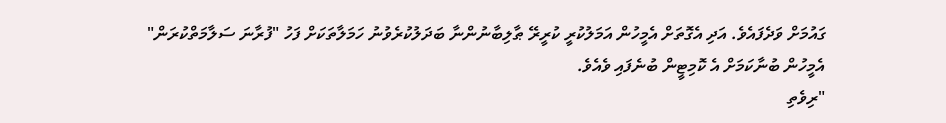ގައުމަށް ވަދެފައެވެ. އަދި އެގޮތަށް އެމީހުން އަމަލުކުރީ ކުރީރޭ ޠާލިބާނުންނާ ބަދަލުކުރެވުނު ހަމަލާތަކަށް ފަހު "ފުރާނަ ސަލާމަތްކުރަން" އެމީހުން ބުނާކަމަށް އެ ކޮމިޓީން ބުނެފައި ވެއެވެ.
"ރިވެތި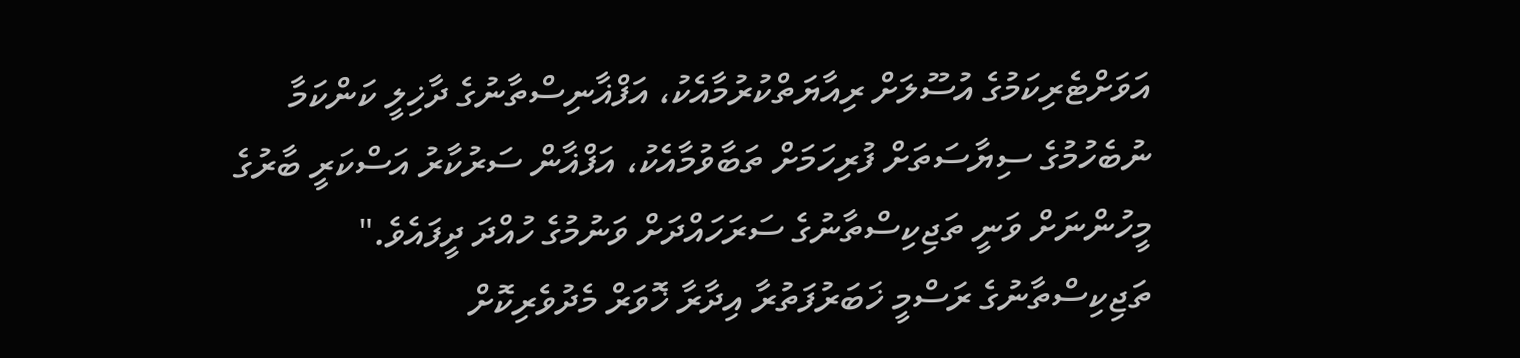އަވަށްޓެރިކަމުގެ އުސޫލަށް ރިއާޔަތްކުރުމާއެކު، އަފްޣާނިސްތާނުގެ ދާޚިލީ ކަންކަމާ ނުބެހުމުގެ ސިޔާސަތަށް ފުރިހަމަށް ތަބާވުމާއެކު، އަފްޣާން ސަރުކާރު އަސްކަރީ ބާރުގެ މީހުންނަށް ވަނީ ތަޖިކިސްތާނުގެ ސަރަހައްދަށް ވަނުމުގެ ހުއްދަ ދީފައެވެ." ތަޖިކިސްތާނުގެ ރަސްމީ ޚަބަރުފަތުރާ އިދާރާ ޚޮވަރް މެދުވެރިކޮށް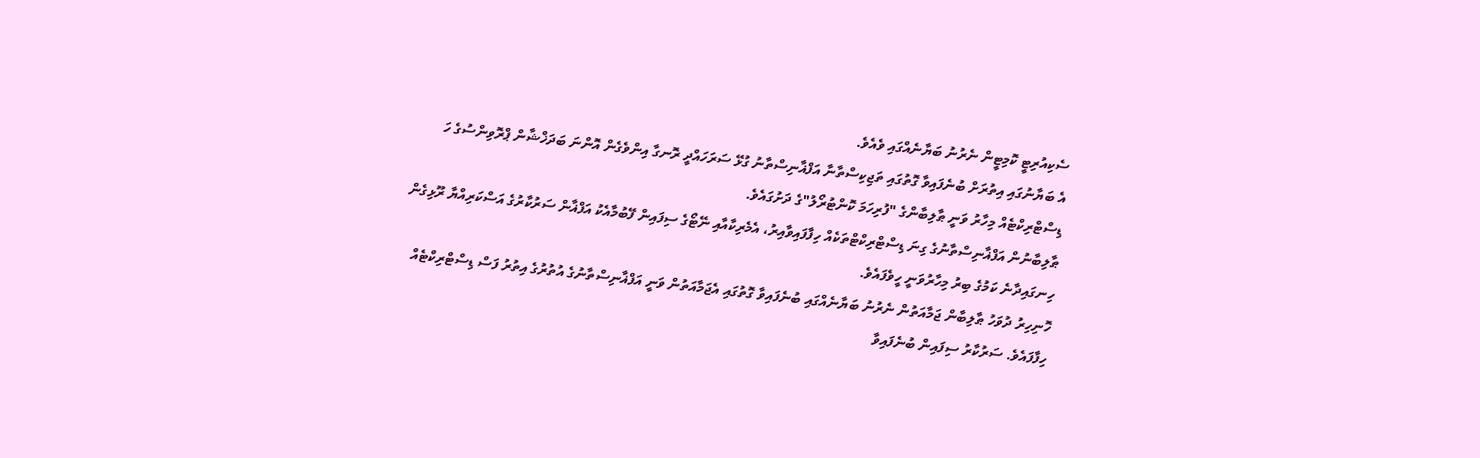ސެކިއުރިޓީ ކޮމިޓީން ނެރުނު ބަޔާނެއްގައި ވެއެވެ.
އެ ބަޔާނުގައި އިތުރަށް ބުނެފައިވާ ގޮތުގައި ތަޖިކިސްތާނާ އަފްޣާނިސްތާނު ގުޅޭ ސަރަހައްދީ ރޮނގާ އިންވެގެން އޮންނަ ބަދަޚްޝާން ޕްރޮވިންސުގެ ހަ ޑިސްޓްރިކްޓެއް މިހާރު ވަނީ ޠާލިބާންގެ "ފުރިހަމަ ކޮންޓުރޯލު"ގެ ދަށުގައެވެ.
ޠާލިބާނުން އަފްޣާނިސްތާނުގެ ގިނަ ޑިސްޓްރިކްޓްތަކެއް ހިފާފައިވާއިރު، އެމެރިކާއާއި ނޭޓޯގެ ސިފައިން ފޭބުމާއެކު އަފްޣާން ސަރުކާރުގެ އަސްކަރިއްޔާ ރޫޅިގެން ހިނގައިދާނެ ކަމުގެ ބިރު މިހާރުވަނީ ހީވެފައެވެ.
ހޮނިހިރު ދުވަހު ޠާލިބާން ޖަމާއަތުން ނެރުނު ބަޔާނެއްގައި ބުނެފައިވާ ގޮތުގައި އެޖަމާއަތުން ވަނީ އަފްޣާނިސްތާނުގެ އުތުރުގެ އިތުރު ފަސް ޑިސްޓްރިކްޓެއް ހިފާފައެވެ. ސަރުކާރު ސިފައިން ބުނެފައިވާ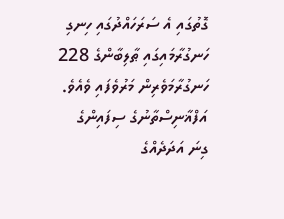ގޮތުގައި އެ ސަރަހައްދުގައި ހިނގި ހަނގުރާމައިގައި ޠާލިބާންގެ 228 ހަނގުރާމަވެރިން މަރުވެފައި ވެއެވެ.
އަފްޣާނިސްތާނުގެ ސިފައިންގެ ގިނަ އަދަދެއްގެ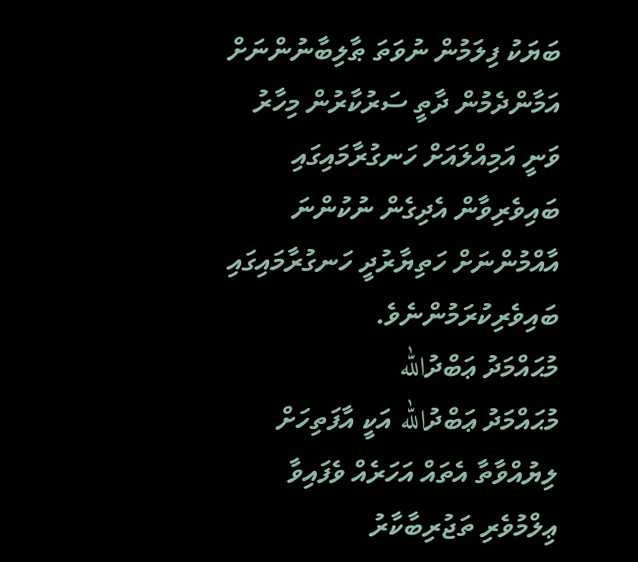ބަޔަކު ފިލަމުން ނުވަތަ ޠާލިބާނުންނަށް އަމާންދެމުން ދާތީ ސަރުކާރުން މިހާރު ވަނީ އަމިއްލައަށް ހަނގުރާމައިގައި ބައިވެރިވާން އެދިގެން ނުކުންނަ އާއްމުންނަށް ހަތިޔާރުދީ ހަނގުރާމައިގައި ބައިވެރިކުރަމުންނެވެ.
މުޙައްމަދު ޢަބްދުالله
މުޙައްމަދު ޢަބްދުالله އަކީ އާފަތިހަށް ލިޔުއްވާތާ އެތައް އަހަރެއް ވެފައިވާ ޢިލްމުވެރި ތަޖުރިބާކާރު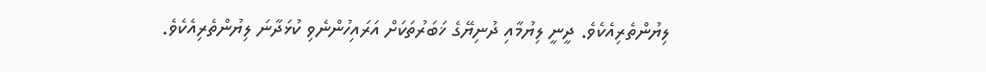ލިޔުންތެރިއެކެވެ. ދީނީ ލިޔުމާއި ދުނިޔޭގެ ޚަބަރުތަކަށް އަރައިހުންނެވި ކުޅަދާނަ ލިޔުންތެރިއެކެވެ.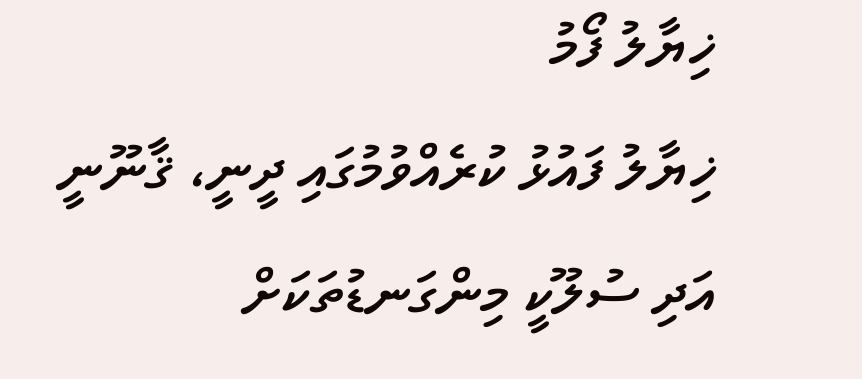ޚިޔާލު ފޯމު
ޚިޔާލު ފައުޅު ކުރެއްވުމުގައި ދީނީ، ޤާނޫނީ އަދި ސުލޫކީ މިންގަނޑުތަކަށް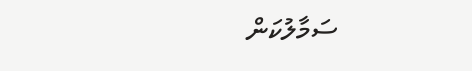ސަމާލުކަން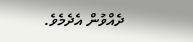ދެއްވުން އެދެމެވެ.